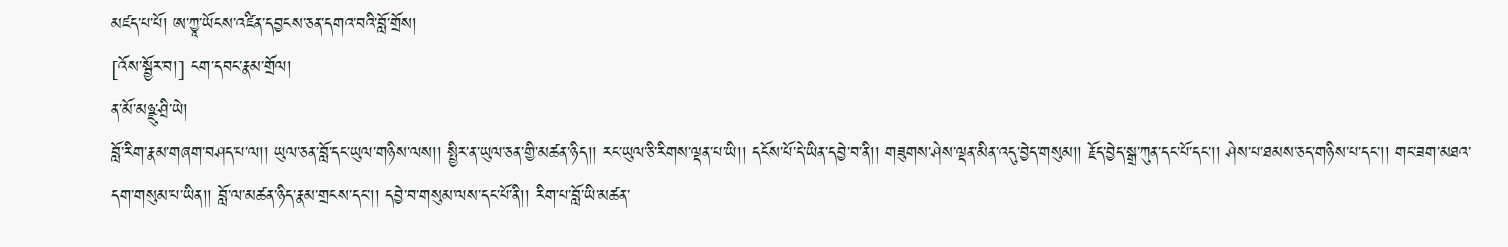མཛད་པ་པོ། ཨ་ཀྱཱ་ཡོངས་འཛིན་དབྱངས་ཅན་དགའ་བའི་བློ་གྲོས།
[འོས་སྦྱོར་བ།] ངག་དབང་རྣམ་གྲོལ།
ན་མོ་མཉྫུ་ཤྲི་ཡེ།
བློ་རིག་རྣམ་གཞག་བཤད་པ་ལ།། ཡུལ་ཅན་བློ་དང་ཡུལ་གཉིས་ལས།། སྤྱིར་ན་ཡུལ་ཅན་གྱི་མཚན་ཉིད།། རང་ཡུལ་ཅི་རིགས་ལྡན་པ་ཡི།། དངོས་པོ་དེ་ཡིན་དབྱེ་བ་ནི།། གཟུགས་ཤེས་ལྡན་མིན་འདུ་བྱེད་གསུམ།། རྗོད་བྱེད་སྒྲ་ཀུན་དང་པོ་དང་།། ཤེས་པ་ཐམས་ཅད་གཉིས་པ་དང་།། གང་ཟག་མཐའ་དག་གསུམ་པ་ཡིན།། བློ་ལ་མཚན་ཉིད་རྣམ་གྲངས་དང་།། དབྱེ་བ་གསུམ་ལས་དང་པོ་ནི།། རིག་པ་བློ་ཡི་མཚན་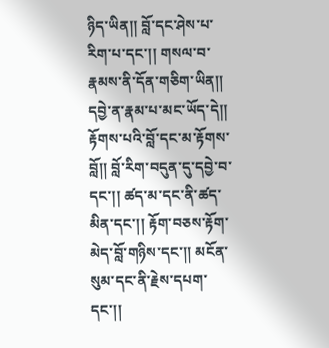ཉིད་ཡིན།། བློ་དང་ཤེས་པ་རིག་པ་དང་།། གསལ་བ་རྣམས་ནི་དོན་གཅིག་ཡིན།། དབྱེ་ན་རྣམ་པ་མང་ཡོད་དེ།། རྟོགས་པའི་བློ་དང་མ་རྟོགས་བློ།། བློ་རིག་བདུན་དུ་དབྱེ་བ་དང་།། ཚད་མ་དང་ནི་ཚད་མིན་དང་།། རྟོག་བཅས་རྟོག་མེད་བློ་གཉིས་དང་།། མངོན་སུམ་དང་ནི་རྗེས་དཔག་དང་།།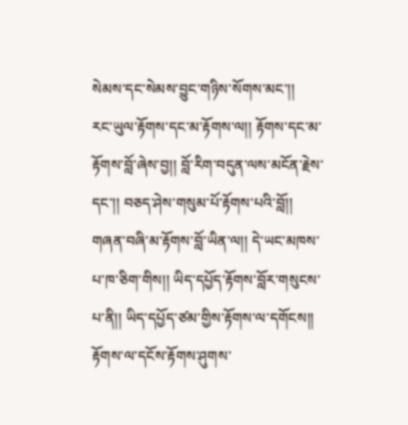སེམས་དང་སེམས་བྱུང་གཉིས་སོགས་མང་།།
རང་ཡུལ་རྟོགས་དང་མ་རྟོགས་ལ།། རྟོགས་དང་མ་རྟོགས་བློ་ཞེས་བྱ།། བློ་རིག་བདུན་ལས་མངོན་རྗེས་དང་།། བཅད་ཤེས་གསུམ་པོ་རྟོགས་པའི་བློ།། གཞན་བཞི་མ་རྟོགས་བློ་ཡིན་ལ།། དེ་ཡང་མཁས་པ་ཁ་ཅིག་གིས།། ཡིད་དཔྱོད་རྟོགས་བློར་གསུངས་པ་ནི།། ཡིད་དཔྱོད་ཙམ་གྱིས་རྟོགས་ལ་དགོངས།། རྟོགས་ལ་དངོས་རྟོགས་ཤུགས་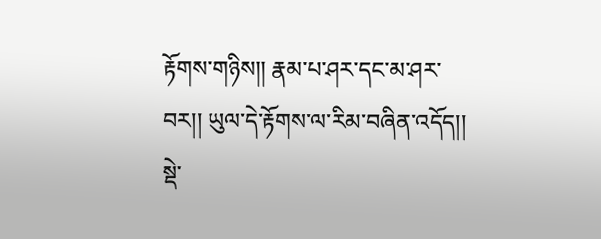རྟོགས་གཉིས།། རྣམ་པ་ཤར་དང་མ་ཤར་བར།། ཡུལ་དེ་རྟོགས་ལ་རིམ་བཞིན་འདོད།། སྡེ་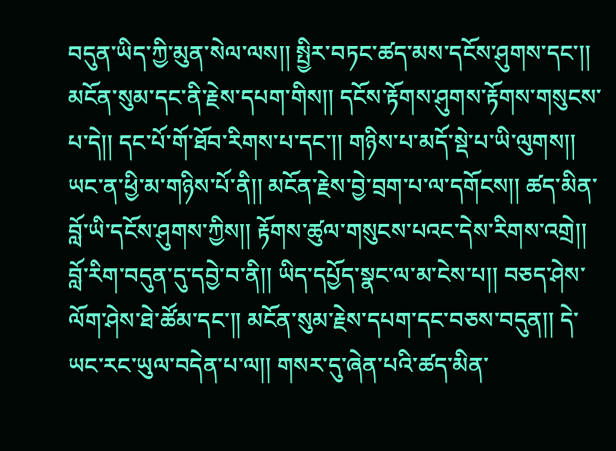བདུན་ཡིད་ཀྱི་མུན་སེལ་ལས།། སྤྱིར་བཏང་ཚད་མས་དངོས་ཤུགས་དང་།། མངོན་སུམ་དང་ནི་རྗེས་དཔག་གིས།། དངོས་རྟོགས་ཤུགས་རྟོགས་གསུངས་པ་དེ།། དང་པོ་གོ་ཐོབ་རིགས་པ་དང་།། གཉིས་པ་མདོ་སྡེ་པ་ཡི་ལུགས།། ཡང་ན་ཕྱི་མ་གཉིས་པོ་ནི།། མངོན་རྗེས་བྱེ་བྲག་པ་ལ་དགོངས།། ཚད་མིན་བློ་ཡི་དངོས་ཤུགས་ཀྱིས།། རྟོགས་ཚུལ་གསུངས་པའང་དེས་རིགས་འགྲེ།།
བློ་རིག་བདུན་དུ་དབྱེ་བ་ནི།། ཡིད་དཔྱོད་སྣང་ལ་མ་ངེས་པ།། བཅད་ཤེས་ལོག་ཤེས་ཐེ་ཚོམ་དང་།། མངོན་སུམ་རྗེས་དཔག་དང་བཅས་བདུན།། དེ་ཡང་རང་ཡུལ་བདེན་པ་ལ།། གསར་དུ་ཞེན་པའི་ཚད་མིན་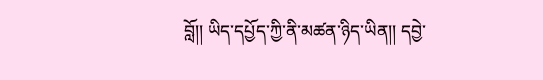བློ།། ཡིད་དཔྱོད་ཀྱི་ནི་མཚན་ཉིད་ཡིན།། དབྱེ་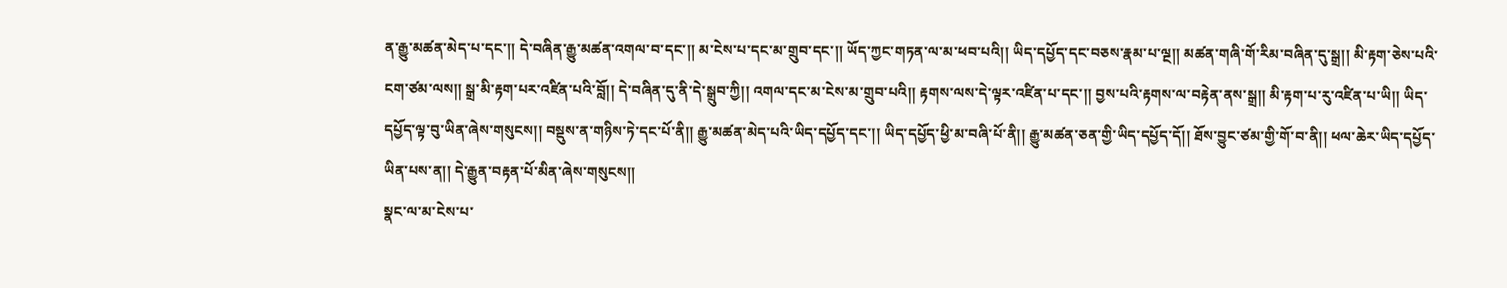ན་རྒྱུ་མཚན་མེད་པ་དང་།། དེ་བཞིན་རྒྱུ་མཚན་འགལ་བ་དང་།། མ་ངེས་པ་དང་མ་གྲུབ་དང་།། ཡོད་ཀྱང་གཏན་ལ་མ་ཕབ་པའི།། ཡིད་དཔྱོད་དང་བཅས་རྣམ་པ་ལྔ།། མཚན་གཞི་གོ་རིམ་བཞིན་དུ་སྒྲ།། མི་རྟག་ཅེས་པའི་ངག་ཙམ་ལས།། སྒྲ་མི་རྟག་པར་འཛིན་པའི་བློ།། དེ་བཞིན་དུ་ནི་དེ་སྒྲུབ་ཀྱི།། འགལ་དང་མ་ངེས་མ་གྲུབ་པའི།། རྟགས་ལས་དེ་ལྟར་འཛིན་པ་དང་།། བྱས་པའི་རྟགས་ལ་བརྟེན་ནས་སྒྲ།། མི་རྟག་པ་རུ་འཛིན་པ་ཡི།། ཡིད་དཔྱོད་ལྟ་བུ་ཡིན་ཞེས་གསུངས།། བསྡུས་ན་གཉིས་ཏེ་དང་པོ་ནི།། རྒྱུ་མཚན་མེད་པའི་ཡིད་དཔྱོད་དང་།། ཡིད་དཔྱོད་ཕྱི་མ་བཞི་པོ་ནི།། རྒྱུ་མཚན་ཅན་གྱི་ཡིད་དཔྱོད་དོ།། ཐོས་བྱུང་ཙམ་གྱི་གོ་བ་ནི།། ཕལ་ཆེར་ཡིད་དཔྱོད་ཡིན་པས་ན།། དེ་རྒྱུན་བརྟན་པོ་མིན་ཞེས་གསུངས།།
སྣང་ལ་མ་ངེས་པ་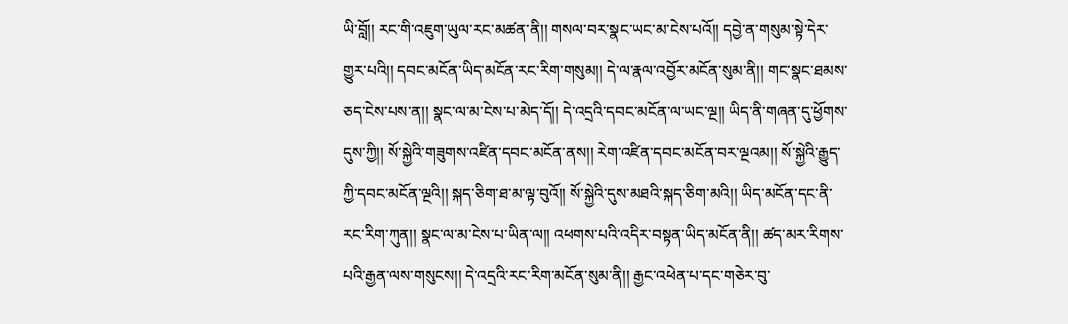ཡི་བློ།། རང་གི་འཇུག་ཡུལ་རང་མཚན་ནི།། གསལ་བར་སྣང་ཡང་མ་ངེས་པའོ།། དབྱེ་ན་གསུམ་སྟེ་དེར་གྱུར་པའི།། དབང་མངོན་ཡིད་མངོན་རང་རིག་གསུམ།། དེ་ལ་རྣལ་འབྱོར་མངོན་སུམ་ནི།། གང་སྣང་ཐམས་ཅད་ངེས་པས་ན།། སྣང་ལ་མ་ངེས་པ་མེད་དོ།། དེ་འདྲའི་དབང་མངོན་ལ་ཡང་ལྔ།། ཡིད་ནི་གཞན་དུ་ཕྱོགས་དུས་ཀྱི།། སོ་སྐྱེའི་གཟུགས་འཛིན་དབང་མངོན་ནས།། རེག་འཛིན་དབང་མངོན་བར་ལྔའམ།། སོ་སྐྱེའི་རྒྱུད་ཀྱི་དབང་མངོན་ལྔའི།། སྐད་ཅིག་ཐ་མ་ལྟ་བུའོ།། སོ་སྐྱེའི་དུས་མཐའི་སྐད་ཅིག་མའི།། ཡིད་མངོན་དང་ནི་རང་རིག་ཀུན།། སྣང་ལ་མ་ངེས་པ་ཡིན་ལ།། འཕགས་པའི་འདིར་བསྟན་ཡིད་མངོན་ནི།། ཚད་མར་རིགས་པའི་རྒྱན་ལས་གསུངས།། དེ་འདྲའི་རང་རིག་མངོན་སུམ་ནི།། རྒྱང་འཕེན་པ་དང་གཅེར་བུ་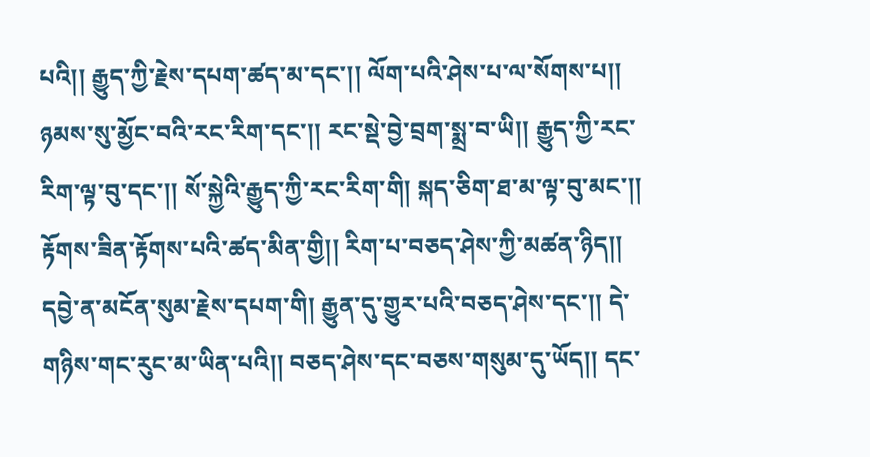པའི།། རྒྱུད་ཀྱི་རྗེས་དཔག་ཚད་མ་དང་།། ལོག་པའི་ཤེས་པ་ལ་སོགས་པ།། ཉམས་སུ་མྱོང་བའི་རང་རིག་དང་།། རང་སྡེ་བྱེ་བྲག་སྨྲ་བ་ཡི།། རྒྱུད་ཀྱི་རང་རིག་ལྟ་བུ་དང་།། སོ་སྐྱེའི་རྒྱུད་ཀྱི་རང་རིག་གི། སྐད་ཅིག་ཐ་མ་ལྟ་བུ་མང་།།
རྟོགས་ཟིན་རྟོགས་པའི་ཚད་མིན་གྱི།། རིག་པ་བཅད་ཤེས་ཀྱི་མཚན་ཉིད།། དབྱེ་ན་མངོན་སུམ་རྗེས་དཔག་གི། རྒྱུན་དུ་གྱུར་པའི་བཅད་ཤེས་དང་།། དེ་གཉིས་གང་རུང་མ་ཡིན་པའི།། བཅད་ཤེས་དང་བཅས་གསུམ་དུ་ཡོད།། དང་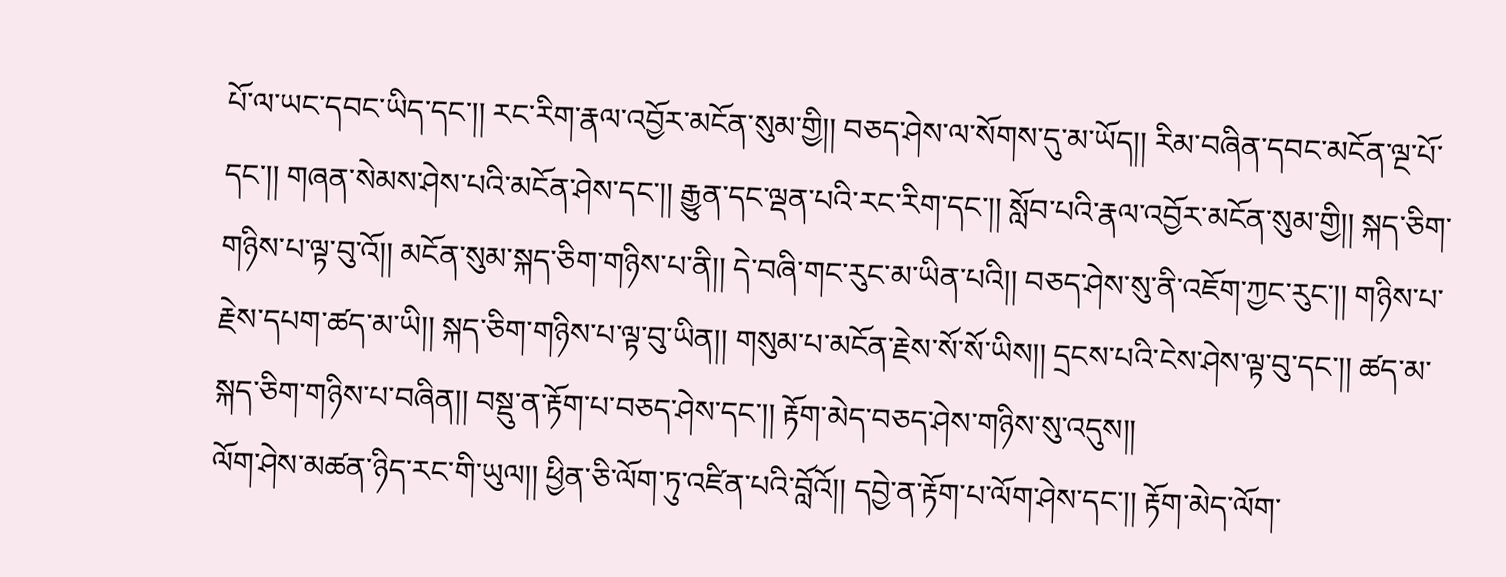པོ་ལ་ཡང་དབང་ཡིད་དང་།། རང་རིག་རྣལ་འབྱོར་མངོན་སུམ་གྱི།། བཅད་ཤེས་ལ་སོགས་དུ་མ་ཡོད།། རིམ་བཞིན་དབང་མངོན་ལྔ་པོ་དང་།། གཞན་སེམས་ཤེས་པའི་མངོན་ཤེས་དང་།། རྒྱུན་དང་ལྡན་པའི་རང་རིག་དང་།། སློབ་པའི་རྣལ་འབྱོར་མངོན་སུམ་གྱི།། སྐད་ཅིག་གཉིས་པ་ལྟ་བུ་འོ།། མངོན་སུམ་སྐད་ཅིག་གཉིས་པ་ནི།། དེ་བཞི་གང་རུང་མ་ཡིན་པའི།། བཅད་ཤེས་སུ་ནི་འཇོག་ཀྱང་རུང་།། གཉིས་པ་རྗེས་དཔག་ཚད་མ་ཡི།། སྐད་ཅིག་གཉིས་པ་ལྟ་བུ་ཡིན།། གསུམ་པ་མངོན་རྗེས་སོ་སོ་ཡིས།། དྲངས་པའི་ངེས་ཤེས་ལྟ་བུ་དང་།། ཚད་མ་སྐད་ཅིག་གཉིས་པ་བཞིན།། བསྡུ་ན་རྟོག་པ་བཅད་ཤེས་དང་།། རྟོག་མེད་བཅད་ཤེས་གཉིས་སུ་འདུས།།
ལོག་ཤེས་མཚན་ཉིད་རང་གི་ཡུལ།། ཕྱིན་ཅི་ལོག་ཏུ་འཛིན་པའི་བློའོ།། དབྱེ་ན་རྟོག་པ་ལོག་ཤེས་དང་།། རྟོག་མེད་ལོག་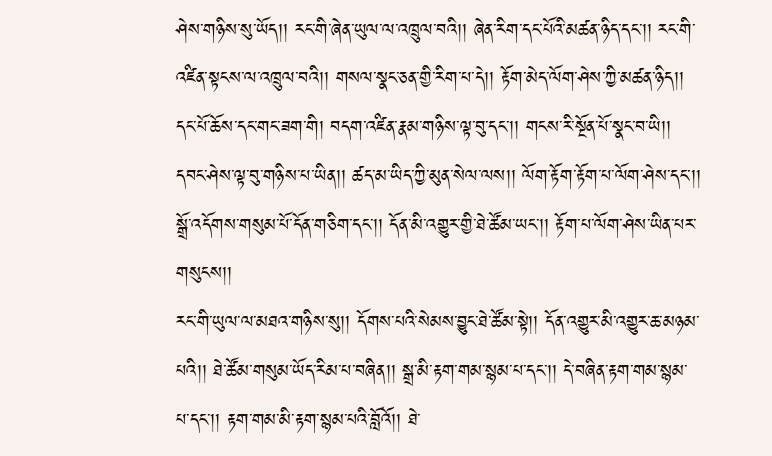ཤེས་གཉིས་སུ་ཡོད།། རང་གི་ཞེན་ཡུལ་ལ་འཁྲུལ་བའི།། ཞེན་རིག་དང་པོའི་མཚན་ཉིད་དང་།། རང་གི་འཛིན་སྟངས་ལ་འཁྲུལ་བའི།། གསལ་སྣང་ཅན་གྱི་རིག་པ་དེ།། རྟོག་མེད་ལོག་ཤེས་ཀྱི་མཚན་ཉིད།། དང་པོ་ཆོས་དང་གང་ཟག་གི། བདག་འཛིན་རྣམ་གཉིས་ལྟ་བུ་དང་།། གངས་རི་སྔོན་པོ་སྣང་བ་ཡི།། དབང་ཤེས་ལྟ་བུ་གཉིས་པ་ཡིན།། ཚད་མ་ཡིད་ཀྱི་མུན་སེལ་ལས།། ལོག་རྟོག་རྟོག་པ་ལོག་ཤེས་དང་།། སྒྲོ་འདོགས་གསུམ་པོ་དོན་གཅིག་དང་།། དོན་མི་འགྱུར་གྱི་ཐེ་ཚོམ་ཡང་།། རྟོག་པ་ལོག་ཤེས་ཡིན་པར་གསུངས།།
རང་གི་ཡུལ་ལ་མཐའ་གཉིས་སུ།། དོགས་པའི་སེམས་བྱུང་ཐེ་ཚོམ་སྟེ།། དོན་འགྱུར་མི་འགྱུར་ཆ་མཉམ་པའི།། ཐེ་ཚོམ་གསུམ་ཡོད་རིམ་པ་བཞིན།། སྒྲ་མི་རྟག་གམ་སྙམ་པ་དང་།། དེ་བཞིན་རྟག་གམ་སྙམ་པ་དང་།། རྟག་གམ་མི་རྟག་སྙམ་པའི་བློའོ།། ཐེ་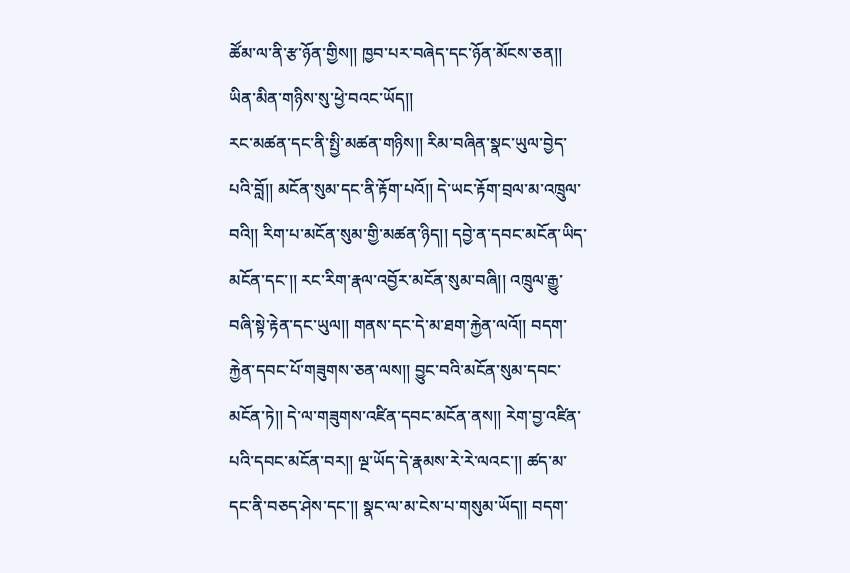ཚོམ་ལ་ནི་རྩ་ཉོན་གྱིས།། ཁྱབ་པར་བཞེད་དང་ཉོན་མོངས་ཅན།། ཡིན་མིན་གཉིས་སུ་ཕྱེ་བའང་ཡོད།།
རང་མཚན་དང་ནི་སྤྱི་མཚན་གཉིས།། རིམ་བཞིན་སྣང་ཡུལ་བྱེད་པའི་བློ།། མངོན་སུམ་དང་ནི་རྟོག་པའོ།། དེ་ཡང་རྟོག་བྲལ་མ་འཁྲུལ་བའི།། རིག་པ་མངོན་སུམ་གྱི་མཚན་ཉིད།། དབྱེ་ན་དབང་མངོན་ཡིད་མངོན་དང་།། རང་རིག་རྣལ་འབྱོར་མངོན་སུམ་བཞི།། འཁྲུལ་རྒྱུ་བཞི་སྟེ་རྟེན་དང་ཡུལ།། གནས་དང་དེ་མ་ཐག་རྐྱེན་ལའོ།། བདག་རྐྱེན་དབང་པོ་གཟུགས་ཅན་ལས།། བྱུང་བའི་མངོན་སུམ་དབང་མངོན་ཏེ།། དེ་ལ་གཟུགས་འཛིན་དབང་མངོན་ནས།། རེག་བྱ་འཛིན་པའི་དབང་མངོན་བར།། ལྔ་ཡོད་དེ་རྣམས་རེ་རེ་ལའང་།། ཚད་མ་དང་ནི་བཅད་ཤེས་དང་།། སྣང་ལ་མ་ངེས་པ་གསུམ་ཡོད།། བདག་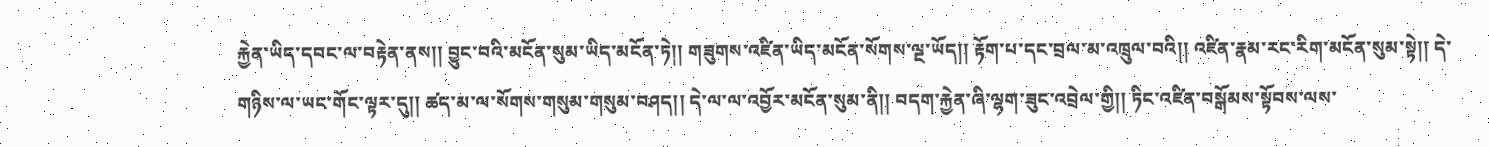རྐྱེན་ཡིད་དབང་ལ་བརྟེན་ནས།། བྱུང་བའི་མངོན་སུམ་ཡིད་མངོན་ཏེ།། གཟུགས་འཛིན་ཡིད་མངོན་སོགས་ལྔ་ཡོད།། རྟོག་པ་དང་བྲལ་མ་འཁྲུལ་བའི།། འཛིན་རྣམ་རང་རིག་མངོན་སུམ་སྟེ།། དེ་གཉིས་ལ་ཡང་གོང་ལྟར་དུ།། ཚད་མ་ལ་སོགས་གསུམ་གསུམ་བཤད།། དེ་ལ་ལ་འབྱོར་མངོན་སུམ་ནི།། བདག་རྐྱེན་ཞི་ལྷག་ཟུང་འབྲེལ་གྱི།། ཏིང་འཛིན་བསྒོམས་སྟོབས་ལས་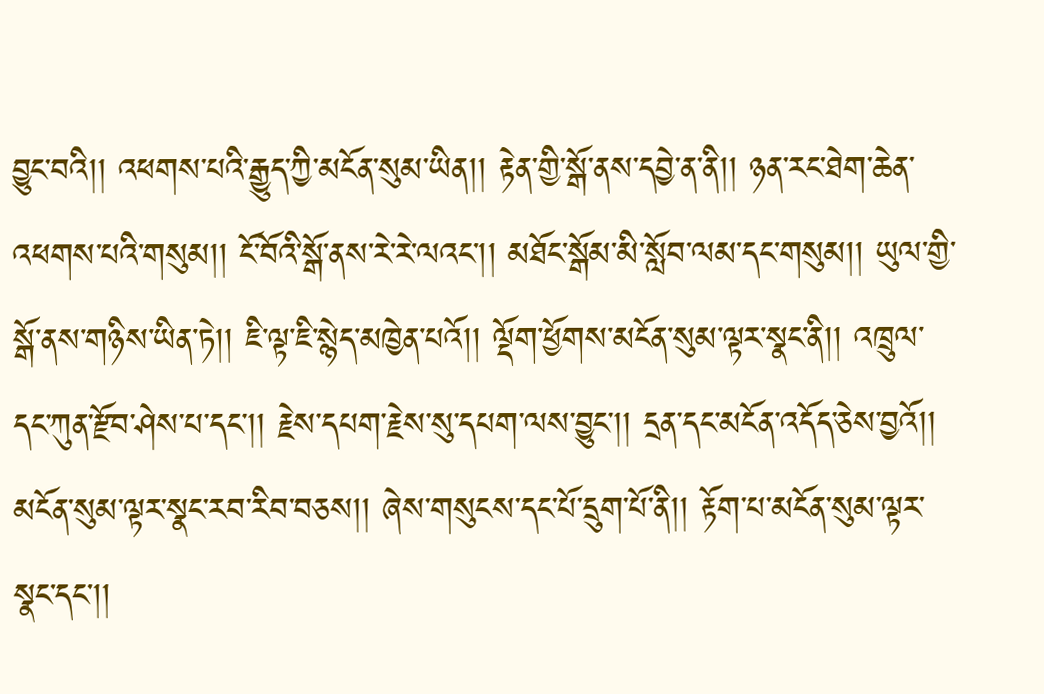བྱུང་བའི།། འཕགས་པའི་རྒྱུད་ཀྱི་མངོན་སུམ་ཡིན།། རྟེན་གྱི་སྒོ་ནས་དབྱེ་ན་ནི།། ཉན་རང་ཐེག་ཆེན་འཕགས་པའི་གསུམ།། ངོ་བོའི་སྒོ་ནས་རེ་རེ་ལའང་།། མཐོང་སྒོམ་མི་སློབ་ལམ་དང་གསུམ།། ཡུལ་གྱི་སྒོ་ནས་གཉིས་ཡིན་ཏེ།། ཇི་ལྟ་ཇི་སྙེད་མཁྱེན་པའོ།། ལྡོག་ཕྱོགས་མངོན་སུམ་ལྟར་སྣང་ནི།། འཁྲུལ་དང་ཀུན་རྫོབ་ཤེས་པ་དང་།། རྗེས་དཔག་རྗེས་སུ་དཔག་ལས་བྱུང་།། དྲན་དང་མངོན་འདོད་ཅེས་བྱའོ།། མངོན་སུམ་ལྟར་སྣང་རབ་རིབ་བཅས།། ཞེས་གསུངས་དང་པོ་དྲུག་པོ་ནི།། རྟོག་པ་མངོན་སུམ་ལྟར་སྣང་དང་།།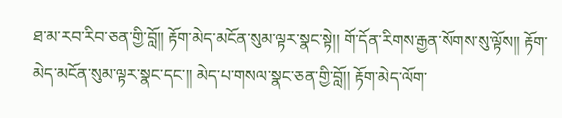ཐ་མ་རབ་རིབ་ཅན་གྱི་བློ།། རྟོག་མེད་མངོན་སུམ་ལྟར་སྣང་སྟེ།། གོ་དོན་རིགས་རྒྱན་སོགས་སུ་ལྟོས།། རྟོག་མེད་མངོན་སུམ་ལྟར་སྣང་དང་།། མེད་པ་གསལ་སྣང་ཅན་གྱི་བློ།། རྟོག་མེད་ལོག་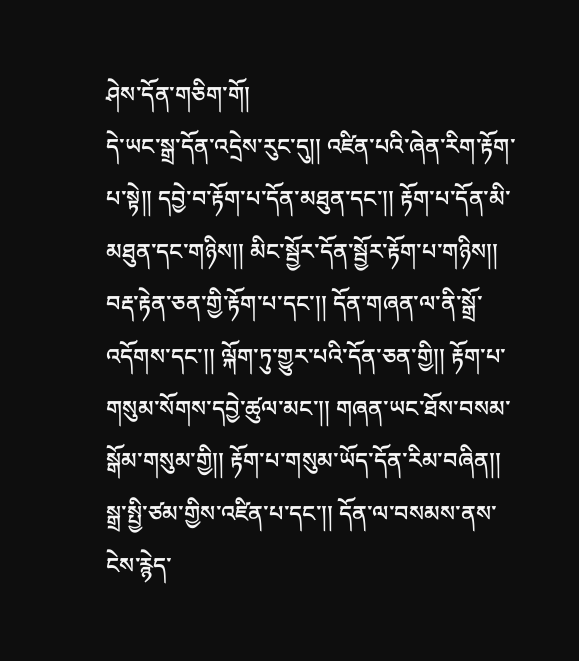ཤེས་དོན་གཅིག་གོ།
དེ་ཡང་སྒྲ་དོན་འདྲེས་རུང་དུ།། འཛིན་པའི་ཞེན་རིག་རྟོག་པ་སྟེ།། དབྱེ་བ་རྟོག་པ་དོན་མཐུན་དང་།། རྟོག་པ་དོན་མི་མཐུན་དང་གཉིས།། མིང་སྦྱོར་དོན་སྦྱོར་རྟོག་པ་གཉིས།། བརྡ་རྟེན་ཅན་གྱི་རྟོག་པ་དང་།། དོན་གཞན་ལ་ནི་སྒྲོ་འདོགས་དང་།། ལྐོག་ཏུ་གྱུར་པའི་དོན་ཅན་གྱི།། རྟོག་པ་གསུམ་སོགས་དབྱེ་ཚུལ་མང་།། གཞན་ཡང་ཐོས་བསམ་སྒོམ་གསུམ་གྱི།། རྟོག་པ་གསུམ་ཡོད་དོན་རིམ་བཞིན།། སྒྲ་སྤྱི་ཙམ་གྱིས་འཛིན་པ་དང་།། དོན་ལ་བསམས་ནས་ངེས་རྙེད་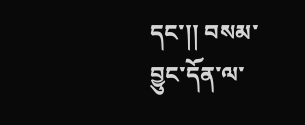དང་།། བསམ་བྱུང་དོན་ལ་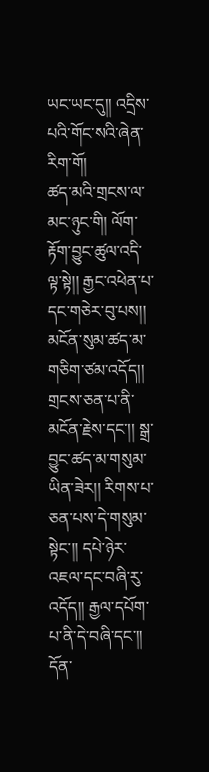ཡང་ཡང་དུ།། འདྲིས་པའི་གོང་སའི་ཞེན་རིག་གོ།
ཚད་མའི་གྲངས་ལ་མང་ཉུང་གི། ལོག་རྟོག་བྱུང་ཚུལ་འདི་ལྟ་སྟེ།། རྒྱང་འཕེན་པ་དང་གཅེར་བུ་པས།། མངོན་སུམ་ཚད་མ་གཅིག་ཙམ་འདོད།། གྲངས་ཅན་པ་ནི་མངོན་རྗེས་དང་།། སྒྲ་བྱུང་ཚད་མ་གསུམ་ཡིན་ཟེར།། རིགས་པ་ཅན་པས་དེ་གསུམ་སྟེང་།། དཔེ་ཉེར་འཇལ་དང་བཞི་རུ་འདོད།། རྒྱལ་དཔོག་པ་ནི་དེ་བཞི་དང་།། དོན་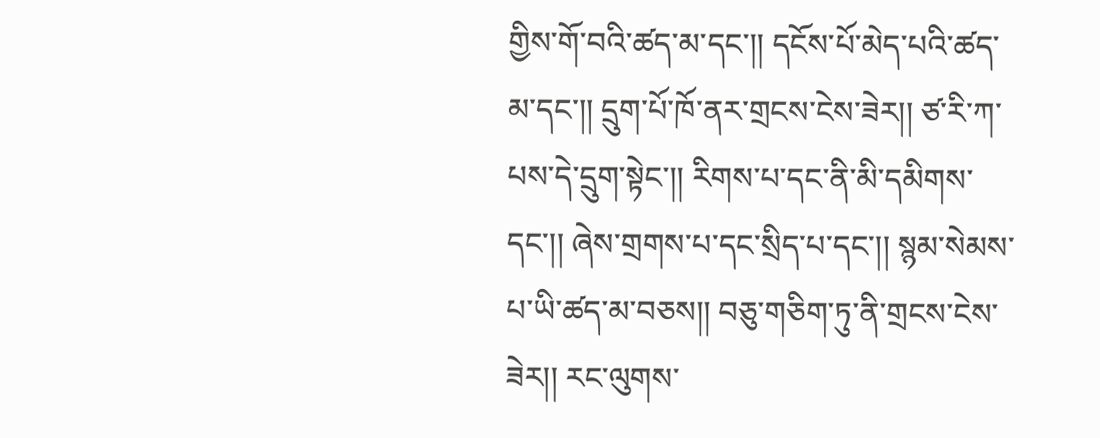གྱིས་གོ་བའི་ཚད་མ་དང་།། དངོས་པོ་མེད་པའི་ཚད་མ་དང་།། དྲུག་པོ་ཁོ་ནར་གྲངས་ངེས་ཟེར།། ཙ་རི་ཀ་པས་དེ་དྲུག་སྟེང་།། རིགས་པ་དང་ནི་མི་དམིགས་དང་།། ཞེས་གྲགས་པ་དང་སྲིད་པ་དང་།། སྙམ་སེམས་པ་ཡི་ཚད་མ་བཅས།། བཅུ་གཅིག་ཏུ་ནི་གྲངས་ངེས་ཟེར།། རང་ལུགས་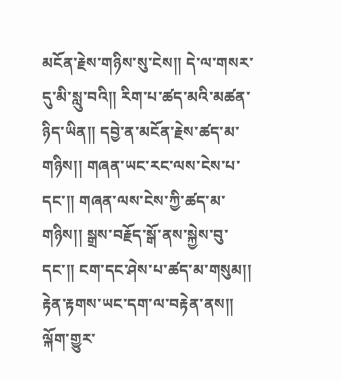མངོན་རྗེས་གཉིས་སུ་ངེས།། དེ་ལ་གསར་དུ་མི་སླུ་བའི།། རིག་པ་ཚད་མའི་མཚན་ཉིད་ཡིན།། དབྱེ་ན་མངོན་རྗེས་ཚད་མ་གཉིས།། གཞན་ཡང་རང་ལས་ངེས་པ་དང་།། གཞན་ལས་ངེས་ཀྱི་ཚད་མ་གཉིས།། སྒྲས་བརྗོད་སྒོ་ནས་སྐྱེས་བུ་དང་།། ངག་དང་ཤེས་པ་ཚད་མ་གསུམ།།
རྟེན་རྟགས་ཡང་དག་ལ་བརྟེན་ནས།། ལྐོག་གྱུར་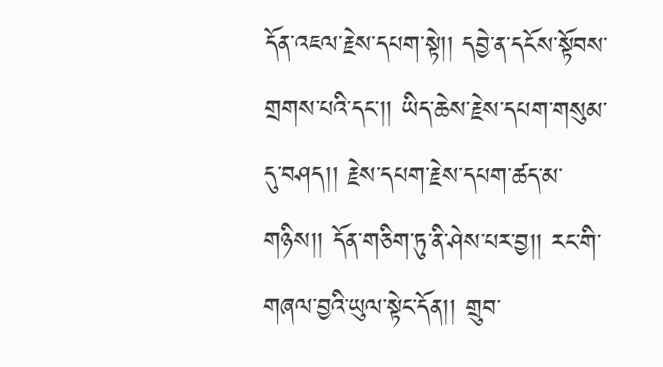དོན་འཇལ་རྗེས་དཔག་སྟེ།། དབྱེ་ན་དངོས་སྟོབས་གྲགས་པའི་དང་།། ཡིད་ཆེས་རྗེས་དཔག་གསུམ་དུ་བཤད།། རྗེས་དཔག་རྗེས་དཔག་ཚད་མ་གཉིས།། དོན་གཅིག་ཏུ་ནི་ཤེས་པར་བྱ།། རང་གི་གཞལ་བྱའི་ཡུལ་སྟེང་དོན།། གྲུབ་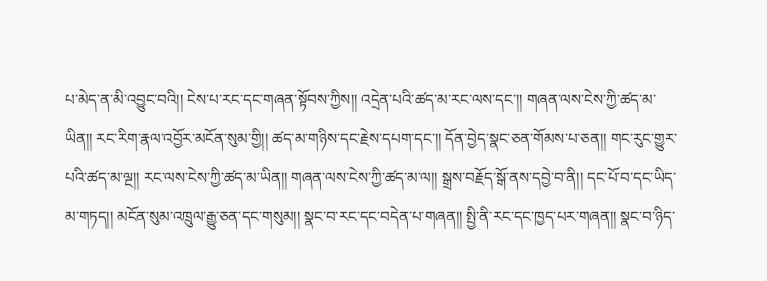པ་མེད་ན་མི་འབྱུང་བའི།། ངེས་པ་རང་དང་གཞན་སྟོབས་ཀྱིས།། འདྲེན་པའི་ཚད་མ་རང་ལས་དང་།། གཞན་ལས་ངེས་ཀྱི་ཚད་མ་ཡིན།། རང་རིག་རྣལ་འབྱོར་མངོན་སུམ་གྱི།། ཚད་མ་གཉིས་དང་རྗེས་དཔག་དང་།། དོན་བྱེད་སྣང་ཅན་གོམས་པ་ཅན།། གང་རུང་གྱུར་པའི་ཚད་མ་ལྔ།། རང་ལས་ངེས་ཀྱི་ཚད་མ་ཡིན།། གཞན་ལས་ངེས་ཀྱི་ཚད་མ་ལ།། སྒྲས་བརྗོད་སྒོ་ནས་དབྱེ་བ་ནི།། དང་པོ་བ་དང་ཡིད་མ་གཏད།། མངོན་སུམ་འཁྲུལ་རྒྱུ་ཅན་དང་གསུམ།། སྣང་བ་རང་དང་བདེན་པ་གཞན།། སྤྱི་ནི་རང་དང་ཁྱད་པར་གཞན།། སྣང་བ་ཉིད་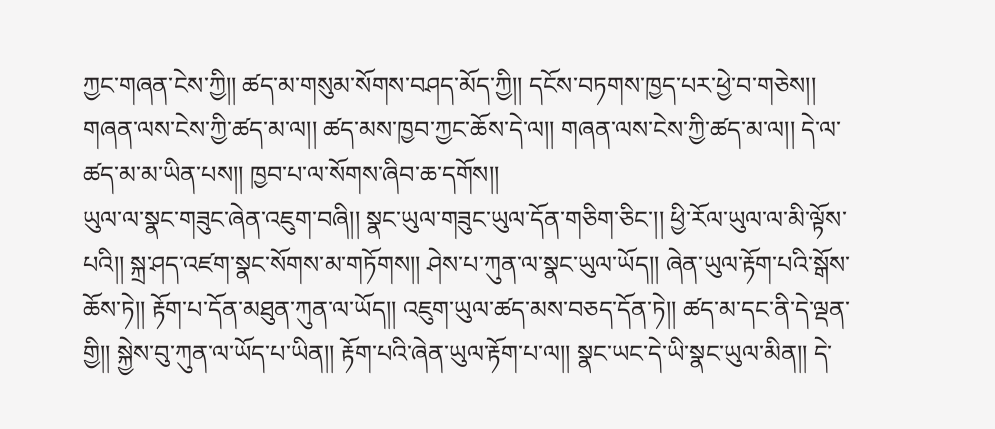ཀྱང་གཞན་ངེས་ཀྱི།། ཚད་མ་གསུམ་སོགས་བཤད་མོད་ཀྱི།། དངོས་བཏགས་ཁྱད་པར་ཕྱེ་བ་གཅེས།། གཞན་ལས་ངེས་ཀྱི་ཚད་མ་ལ།། ཚད་མས་ཁྱབ་ཀྱང་ཆོས་དེ་ལ།། གཞན་ལས་ངེས་ཀྱི་ཚད་མ་ལ།། དེ་ལ་ཚད་མ་མ་ཡིན་པས།། ཁྱབ་པ་ལ་སོགས་ཞིབ་ཆ་དགོས།།
ཡུལ་ལ་སྣང་གཟུང་ཞེན་འཇུག་བཞི།། སྣང་ཡུལ་གཟུང་ཡུལ་དོན་གཅིག་ཅིང་།། ཕྱི་རོལ་ཡུལ་ལ་མི་ལྟོས་པའི།། སྐྲ་ཤད་འཛག་སྣང་སོགས་མ་གཏོགས།། ཤེས་པ་ཀུན་ལ་སྣང་ཡུལ་ཡོད།། ཞེན་ཡུལ་རྟོག་པའི་སྒོས་ཆོས་ཏེ།། རྟོག་པ་དོན་མཐུན་ཀུན་ལ་ཡོད།། འཇུག་ཡུལ་ཚད་མས་བཅད་དོན་ཏེ།། ཚད་མ་དང་ནི་དེ་ལྡན་གྱི།། སྐྱེས་བུ་ཀུན་ལ་ཡོད་པ་ཡིན།། རྟོག་པའི་ཞེན་ཡུལ་རྟོག་པ་ལ།། སྣང་ཡང་དེ་ཡི་སྣང་ཡུལ་མིན།། དེ་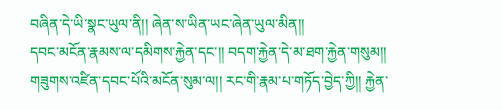བཞིན་དེ་ཡི་སྣང་ཡུལ་ནི།། ཞེན་ས་ཡིན་ཡང་ཞེན་ཡུལ་མིན།།
དབང་མངོན་རྣམས་ལ་དམིགས་རྐྱེན་དང་།། བདག་རྐྱེན་དེ་མ་ཐག་རྐྱེན་གསུམ།། གཟུགས་འཛིན་དབང་པོའི་མངོན་སུམ་ལ།། རང་གི་རྣམ་པ་གཏོད་བྱེད་ཀྱི།། རྐྱེན་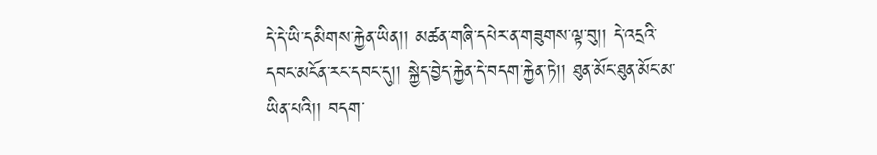དེ་དེ་ཡི་དམིགས་རྐྱེན་ཡིན།། མཚན་གཞི་དཔེར་ན་གཟུགས་ལྟ་བུ།། དེ་འདྲའི་དབང་མངོན་རང་དབང་དུ།། སྐྱེད་བྱེད་རྐྱེན་དེ་བདག་རྐྱེན་ཏེ།། ཐུན་མོང་ཐུན་མོང་མ་ཡིན་པའི།། བདག་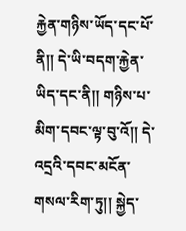རྐྱེན་གཉིས་ཡོད་དང་པོ་ནི།། དེ་ཡི་བདག་རྐྱེན་ཡིད་དང་ནི།། གཉིས་པ་མིག་དབང་ལྟ་བུ་འོ།། དེ་འདྲའི་དབང་མངོན་གསལ་རིག་ཏུ།། སྐྱེད་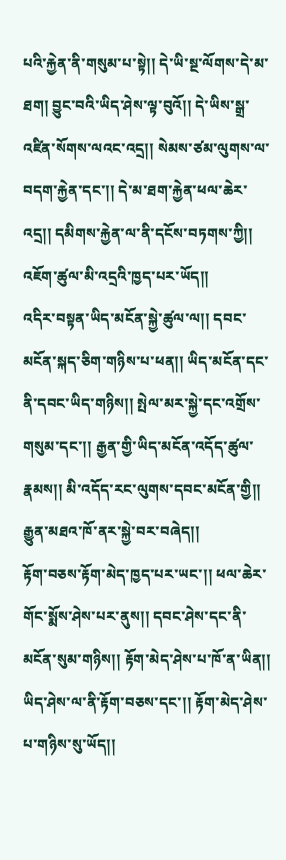པའི་རྐྱེན་ནི་གསུམ་པ་སྟེ།། དེ་ཡི་སྔ་ལོགས་དེ་མ་ཐག། བྱུང་བའི་ཡིད་ཤེས་ལྟ་བུའོ།། དེ་ཡིས་སྒྲ་འཛིན་སོགས་ལའང་འདྲ།། སེམས་ཙམ་ལུགས་ལ་བདག་རྐྱེན་དང་།། དེ་མ་ཐག་རྐྱེན་ཕལ་ཆེར་འདྲ།། དམིགས་རྐྱེན་ལ་ནི་དངོས་བཏགས་ཀྱི།། འཇོག་ཚུལ་མི་འདྲའི་ཁྱད་པར་ཡོད།།
འདིར་བསྟན་ཡིད་མངོན་སྐྱེ་ཚུལ་ལ།། དབང་མངོན་སྐད་ཅིག་གཉིས་པ་ཕན།། ཡིད་མངོན་དང་ནི་དབང་ཡིད་གཉིས།། སྤེལ་མར་སྐྱེ་དང་འགྲོས་གསུམ་དང་།། རྒྱན་གྱི་ཡིད་མངོན་འདོད་ཚུལ་རྣམས།། མི་འདོད་རང་ལུགས་དབང་མངོན་གྱི།། རྒྱུན་མཐའ་ཁོ་ནར་སྐྱེ་བར་བཞེད།།
རྟོག་བཅས་རྟོག་མེད་ཁྱད་པར་ཡང་།། ཕལ་ཆེར་གོང་སྨོས་ཤེས་པར་ནུས།། དབང་ཤེས་དང་ནི་མངོན་སུམ་གཉིས།། རྟོག་མེད་ཤེས་པ་ཁོ་ན་ཡིན།། ཡིད་ཤེས་ལ་ནི་རྟོག་བཅས་དང་།། རྟོག་མེད་ཤེས་པ་གཉིས་སུ་ཡོད།།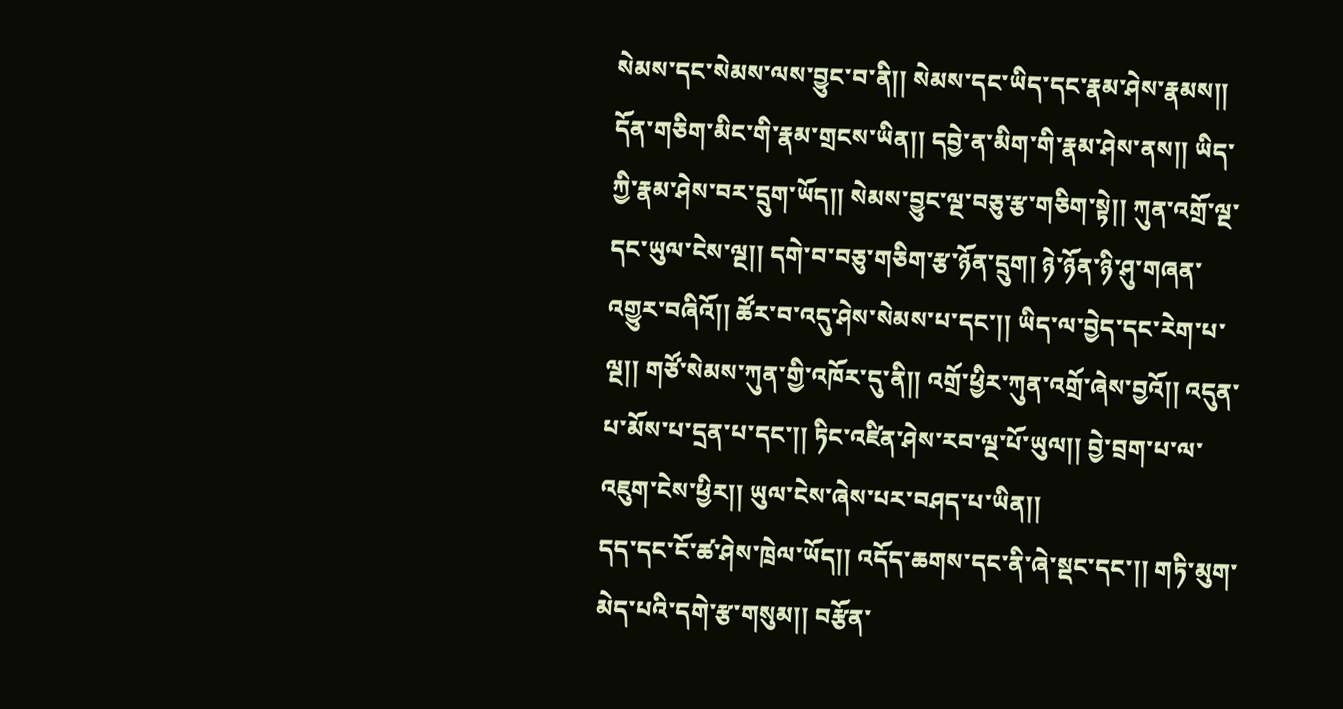སེམས་དང་སེམས་ལས་བྱུང་བ་ནི།། སེམས་དང་ཡིད་དང་རྣམ་ཤེས་རྣམས།། དོན་གཅིག་མིང་གི་རྣམ་གྲངས་ཡིན།། དབྱེ་ན་མིག་གི་རྣམ་ཤེས་ནས།། ཡིད་ཀྱི་རྣམ་ཤེས་བར་དྲུག་ཡོད།། སེམས་བྱུང་ལྔ་བཅུ་རྩ་གཅིག་སྟེ།། ཀུན་འགྲོ་ལྔ་དང་ཡུལ་ངེས་ལྔ།། དགེ་བ་བཅུ་གཅིག་རྩ་ཉོན་དྲུག། ཉེ་ཉོན་ཉི་ཤུ་གཞན་འགྱུར་བཞིའོ།། ཚོར་བ་འདུ་ཤེས་སེམས་པ་དང་།། ཡིད་ལ་བྱེད་དང་རེག་པ་ལྔ།། གཙོ་སེམས་ཀུན་གྱི་འཁོར་དུ་ནི།། འགྲོ་ཕྱིར་ཀུན་འགྲོ་ཞེས་བྱའོ།། འདུན་པ་མོས་པ་དྲན་པ་དང་།། ཏིང་འཛིན་ཤེས་རབ་ལྔ་པོ་ཡུལ།། བྱེ་བྲག་པ་ལ་འཇུག་ངེས་ཕྱིར།། ཡུལ་ངེས་ཞེས་པར་བཤད་པ་ཡིན།།
དད་དང་ངོ་ཚ་ཤེས་ཁྲེལ་ཡོད།། འདོད་ཆགས་དང་ནི་ཞེ་སྡང་དང་།། གཏི་མུག་མེད་པའི་དགེ་རྩ་གསུམ།། བརྩོན་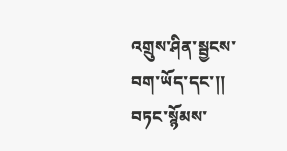འགྲུས་ཤིན་སྦྱངས་བག་ཡོད་དང་།། བཏང་སྙོམས་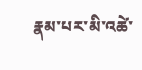རྣམ་པར་མི་འཚེ་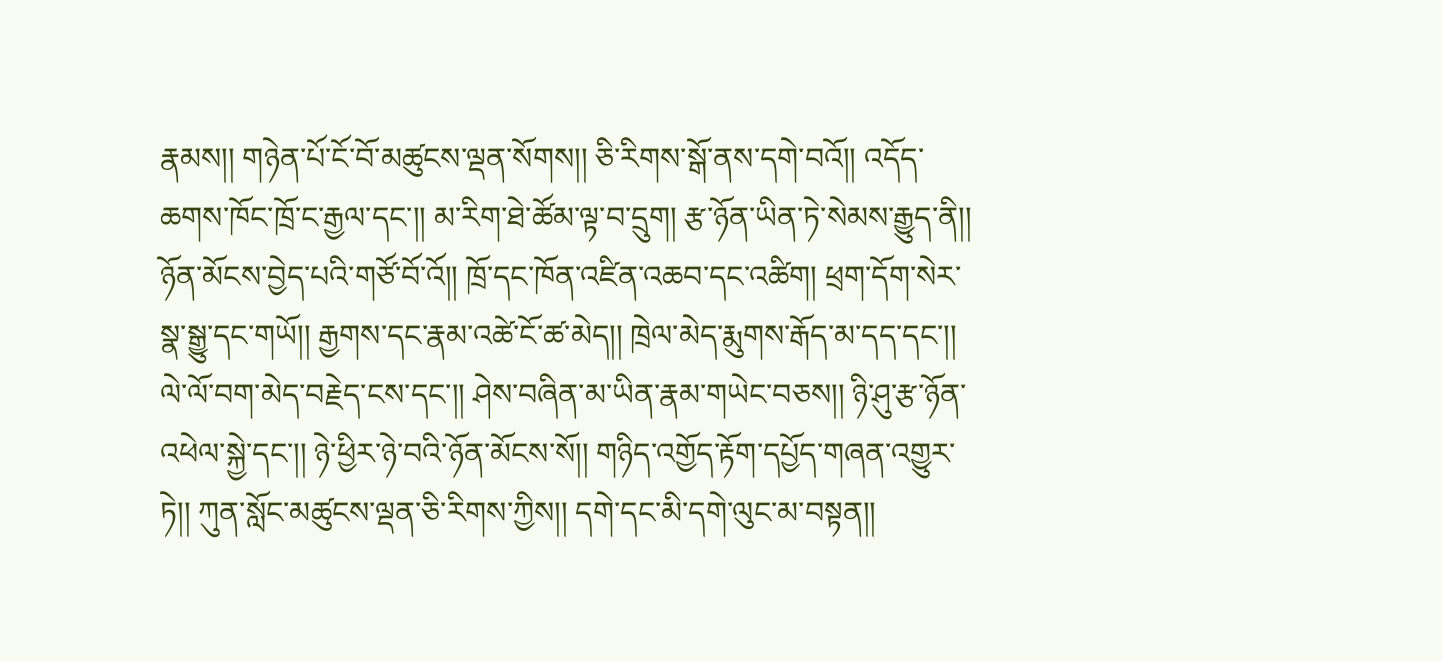རྣམས།། གཉེན་པོ་ངོ་བོ་མཚུངས་ལྡན་སོགས།། ཅི་རིགས་སྒོ་ནས་དགེ་བའོ།། འདོད་ཆགས་ཁོང་ཁྲོ་ང་རྒྱལ་དང་།། མ་རིག་ཐེ་ཚོམ་ལྟ་བ་དྲུག། རྩ་ཉོན་ཡིན་ཏེ་སེམས་རྒྱུད་ནི།། ཉོན་མོངས་བྱེད་པའི་གཙོ་བོ་འོ།། ཁྲོ་དང་ཁོན་འཛིན་འཆབ་དང་འཚིག། ཕྲག་དོག་སེར་སྣ་སྒྱུ་དང་གཡོ།། རྒྱགས་དང་རྣམ་འཚེ་ངོ་ཚ་མེད།། ཁྲེལ་མེད་རྨུགས་རྒོད་མ་དད་དང་།། ལེ་ལོ་བག་མེད་བརྗེད་ངས་དང་།། ཤེས་བཞིན་མ་ཡིན་རྣམ་གཡེང་བཅས།། ཉི་ཤུ་རྩ་ཉོན་འཕེལ་སྐྱེ་དང་།། ཉེ་ཕྱིར་ཉེ་བའི་ཉོན་མོངས་སོ།། གཉིད་འགྱོད་རྟོག་དཔྱོད་གཞན་འགྱུར་ཏེ།། ཀུན་སློང་མཚུངས་ལྡན་ཅི་རིགས་ཀྱིས།། དགེ་དང་མི་དགེ་ལུང་མ་བསྟན།།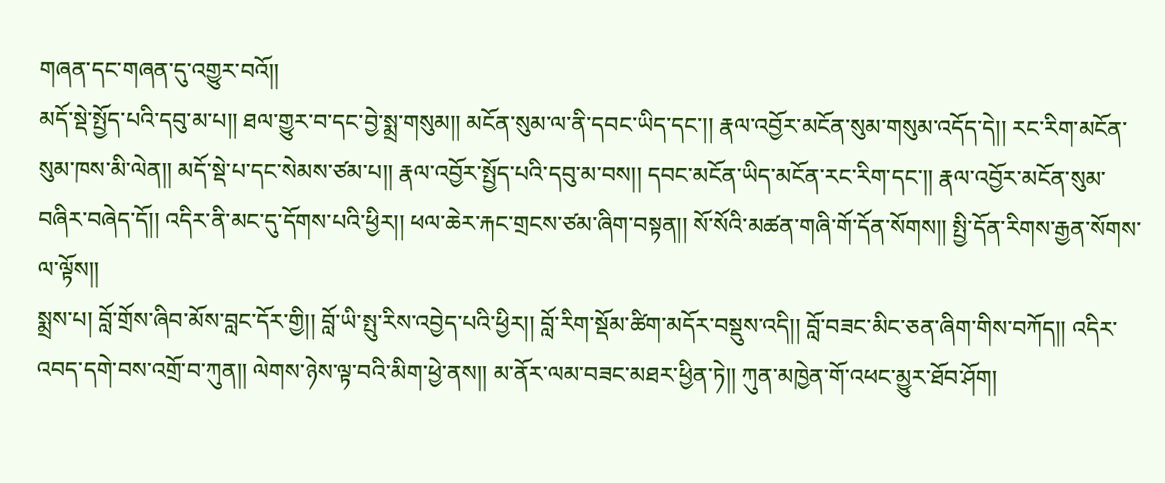གཞན་དང་གཞན་དུ་འགྱུར་བའོ།།
མདོ་སྡེ་སྤྱོད་པའི་དབུ་མ་པ།། ཐལ་གྱུར་བ་དང་བྱེ་སྨྲ་གསུམ།། མངོན་སུམ་ལ་ནི་དབང་ཡིད་དང་།། རྣལ་འབྱོར་མངོན་སུམ་གསུམ་འདོད་དེ།། རང་རིག་མངོན་སུམ་ཁས་མི་ལེན།། མདོ་སྡེ་པ་དང་སེམས་ཙམ་པ།། རྣལ་འབྱོར་སྤྱོད་པའི་དབུ་མ་བས།། དབང་མངོན་ཡིད་མངོན་རང་རིག་དང་།། རྣལ་འབྱོར་མངོན་སུམ་བཞིར་བཞེད་དོ།། འདིར་ནི་མང་དུ་དོགས་པའི་ཕྱིར།། ཕལ་ཆེར་རྐང་གྲངས་ཙམ་ཞིག་བསྟན།། སོ་སོའི་མཚན་གཞི་གོ་དོན་སོགས།། སྤྱི་དོན་རིགས་རྒྱན་སོགས་ལ་ལྟོས།།
སྨྲས་པ། བློ་གྲོས་ཞིབ་མོས་བླང་དོར་གྱི།། བློ་ཡི་སྤུ་རིས་འབྱེད་པའི་ཕྱིར།། བློ་རིག་སྡོམ་ཚིག་མདོར་བསྡུས་འདི།། བློ་བཟང་མིང་ཅན་ཞིག་གིས་བཀོད།། འདིར་འབད་དགེ་བས་འགྲོ་བ་ཀུན།། ལེགས་ཉེས་ལྟ་བའི་མིག་ཕྱེ་ནས།། མ་ནོར་ལམ་བཟང་མཐར་ཕྱིན་ཏེ།། ཀུན་མཁྱེན་གོ་འཕང་མྱུར་ཐོབ་ཤོག།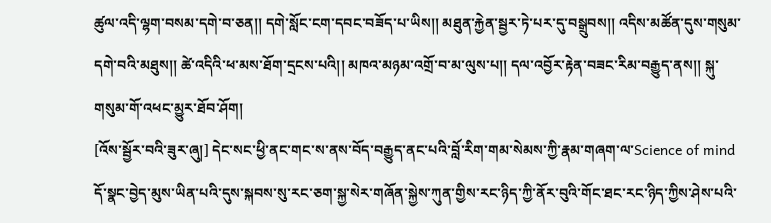ཚུལ་འདི་ལྷག་བསམ་དགེ་བ་ཅན།། དགེ་སློང་ངག་དབང་བཟོད་པ་ཡིས།། མཐུན་རྐྱེན་སྦྱར་ཏེ་པར་དུ་བསྒྲུབས།། འདིས་མཚོན་དུས་གསུམ་དགེ་བའི་མཐུས།། ཚེ་འདིའི་ཕ་མས་ཐོག་དྲངས་པའི།། མཁའ་མཉམ་འགྲོ་བ་མ་ལུས་པ།། དལ་འབྱོར་རྟེན་བཟང་རིམ་བརྒྱུད་ནས།། སྐུ་གསུམ་གོ་འཕང་མྱུར་ཐོབ་ཤོག།
[འོས་སྦྱོར་བའི་ཟུར་ཞུ།] དེང་སང་ཕྱི་ནང་གང་ས་ནས་བོད་བརྒྱུད་ནང་པའི་བློ་རིག་གམ་སེམས་ཀྱི་རྣམ་གཞག་ལ་Science of mind དོ་སྣང་བྱེད་མུས་ཡིན་པའི་དུས་སྐབས་སུ་རང་ཅག་སྐྱ་སེར་གཞོན་སྐྱེས་ཀུན་གྱིས་རང་ཉིད་ཀྱི་ནོར་བུའི་གོང་ཐང་རང་ཉིད་ཀྱིས་ཤེས་པའི་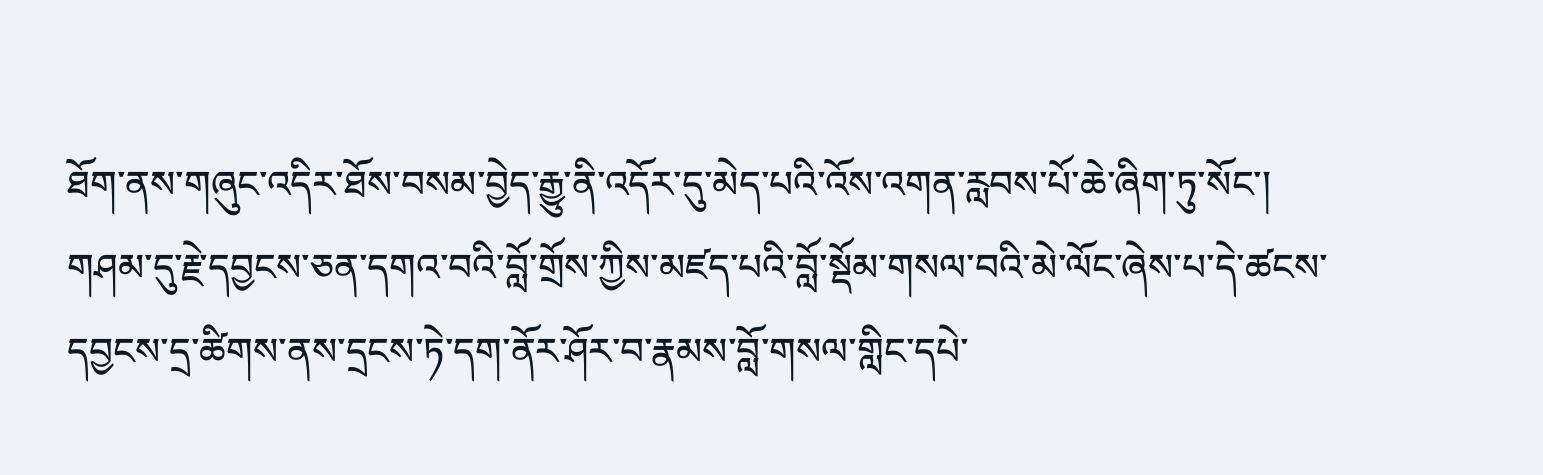ཐོག་ནས་གཞུང་འདིར་ཐོས་བསམ་བྱེད་རྒྱུ་ནི་འདོར་དུ་མེད་པའི་འོས་འགན་རླབས་པོ་ཆེ་ཞིག་ཏུ་སོང་།
གཤམ་དུ་རྗེ་དབྱངས་ཅན་དགའ་བའི་བློ་གྲོས་ཀྱིས་མཛད་པའི་བློ་སྡོམ་གསལ་བའི་མེ་ལོང་ཞེས་པ་དེ་ཚངས་དབྱངས་དྲ་ཚིགས་ནས་དྲངས་ཏེ་དག་ནོར་ཤོར་བ་རྣམས་བློ་གསལ་གླིང་དཔེ་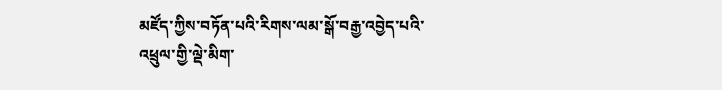མཛོད་ཀྱིས་བཏོན་པའི་རིགས་ལམ་སྒོ་བརྒྱ་འབྱེད་པའི་འཕྲུལ་གྱི་ལྡེ་མིག་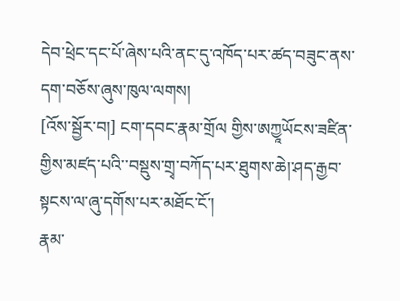དེབ་ཕྲེང་དང་པོ་ཞེས་པའི་ནང་དུ་འཁོད་པར་ཚད་བཟུང་ནས་དག་བཅོས་ཞུས་ཁུལ་ལགས།
[འོས་སྦྱོར་བ།] ངག་དབང་རྣམ་གྲོལ གྱིས་ཨཀྱཱཡོངས་ཟཛིན་གྱིས་མཛད་པའི་་བསྡུས་གྲྭ་བཀོད་པར་ཐུགས་ཆེ།་ཤད་རྒྱབ་སྟངས་ལ་ཞུ་དགོས་པར་མཐོང་ངོ་།
རྣམ་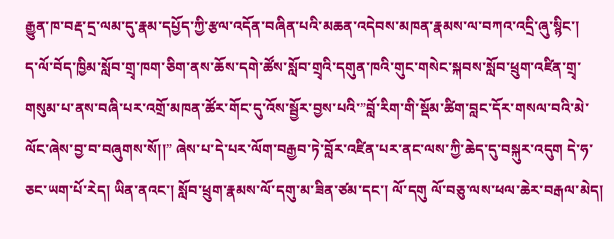རྒྱུན་ཁ་བརྡ་དྲ་ལམ་དུ་རྣམ་དཔྱོད་ཀྱི་རྩལ་འདོན་བཞིན་པའི་མཆན་འདེབས་མཁན་རྣམས་ལ་བཀའ་འདྲི་ཞུ་སྙིང་།
ད་ལོ་བོད་ཁྱིམ་སློབ་གྲྭ་ཁག་ཅིག་ནས་ཆོས་དགེ་ཚོས་སློབ་གྲྭའི་དགུན་ཁའི་གུང་གསེང་སྐབས་སློབ་ཕྲུག་འཛིན་གྲྭ་གསུམ་པ་ནས་བཞི་པར་འགྲོ་མཁན་ཚོར་གོང་དུ་འོས་སྦྱོར་བྱས་པའི་”བློ་རིག་གི་སྡོམ་ཚིག་བླང་དོར་གསལ་བའི་མེ་ལོང་ཞེས་བྱ་བ་བཞུགས་སོ།།” ཞེས་པ་དེ་པར་ལོག་བརྒྱབ་ཏེ་བློར་འཛིན་པར་ནང་ལས་ཀྱི་ཆེད་དུ་བསྐུར་འདུག དེ་ཧ་ཅང་ཡག་པོ་རེད། ཡིན་ནའང་། སློབ་ཕྲུག་རྣམས་ལོ་དགུ་མ་ཟིན་ཙམ་དང་། ལོ་དགུ ལོ་བཅུ་ལས་ཕལ་ཆེར་བརྒལ་མེད།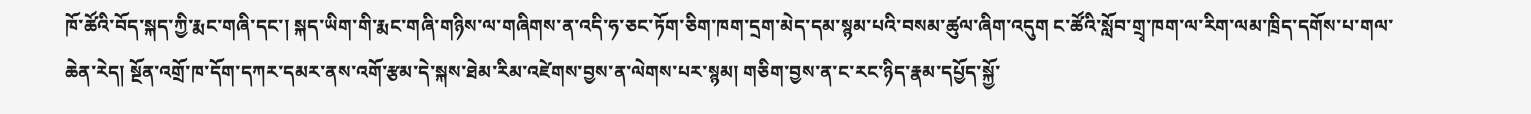ཁོ་ཚོའི་བོད་སྐད་ཀྱི་རྨང་གཞི་དང་། སྐད་ཡིག་གི་རྨང་གཞི་གཉིས་ལ་གཞིགས་ན་འདི་ཧ་ཅང་ཏོག་ཅིག་ཁག་དྲག་མེད་དམ་སྙམ་པའི་བསམ་ཚུལ་ཞིག་འདུག ང་ཚོའི་སློབ་གྲྭ་ཁག་ལ་རིག་ལམ་ཁྲིད་དགོས་པ་གལ་ཆེན་རེད། སྔོན་འགྲོ་ཁ་དོག་དཀར་དམར་ནས་འགོ་རྩམ་དེ་སྐས་ཐེམ་རིམ་འཛེགས་བྱས་ན་ལེགས་པར་སྙམ། གཅིག་བྱས་ན་ང་རང་ཉིད་རྣམ་དཔྱོད་སྐྱོ་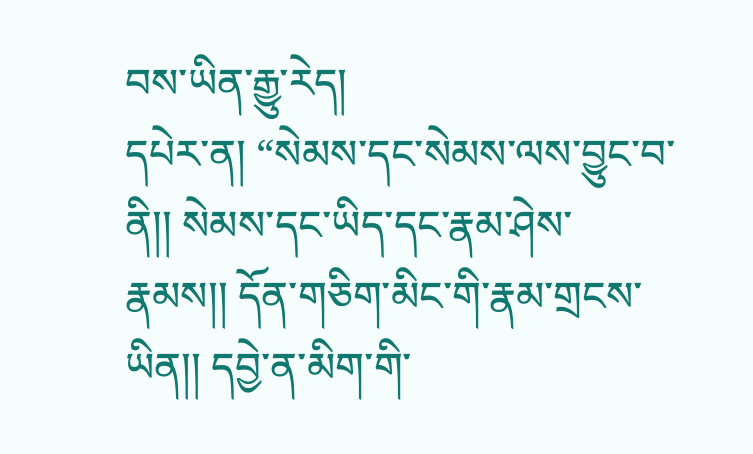བས་ཡིན་རྒྱུ་རེད།
དཔེར་ན། “སེམས་དང་སེམས་ལས་བྱུང་བ་ནི།། སེམས་དང་ཡིད་དང་རྣམ་ཤེས་རྣམས།། དོན་གཅིག་མིང་གི་རྣམ་གྲངས་ཡིན།། དབྱེ་ན་མིག་གི་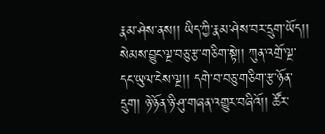རྣམ་ཤེས་ནས།། ཡིད་ཀྱི་རྣམ་ཤེས་བར་དྲུག་ཡོད།། སེམས་བྱུང་ལྔ་བཅུ་རྩ་གཅིག་སྟེ།། ཀུན་འགྲོ་ལྔ་དང་ཡུལ་ངེས་ལྔ།། དགེ་བ་བཅུ་གཅིག་རྩ་ཉོན་དྲུག། ཉེ་ཉོན་ཉི་ཤུ་གཞན་འགྱུར་བཞིའོ།། ཚོར་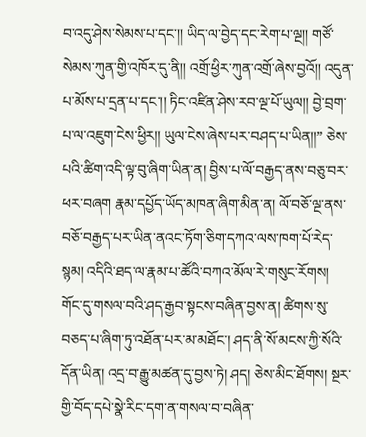བ་འདུ་ཤེས་སེམས་པ་དང་།། ཡིད་ལ་བྱེད་དང་རེག་པ་ལྔ།། གཙོ་སེམས་ཀུན་གྱི་འཁོར་དུ་ནི།། འགྲོ་ཕྱིར་ཀུན་འགྲོ་ཞེས་བྱའོ།། འདུན་པ་མོས་པ་དྲན་པ་དང་།། ཏིང་འཛིན་ཤེས་རབ་ལྔ་པོ་ཡུལ།། བྱེ་བྲག་པ་ལ་འཇུག་ངེས་ཕྱིར།། ཡུལ་ངེས་ཞེས་པར་བཤད་པ་ཡིན།།” ཅེས་པའི་ཚིག་འདི་ལྟ་བུ་ཞིག་ཡིན་ན། བྱིས་པ་ལོ་བརྒྱད་ནས་བཅུ་བར་ཕར་བཞག རྣམ་དཔྱོད་ཡོད་མཁན་ཞིག་མིན་ན། ལོ་བཅོ་ལྔ་ནས་བཅོ་བརྒྱད་པར་ཡིན་ནའང་ཏོག་ཅིག་དཀའ་ལས་ཁག་པོ་རེད་སྙམ། འདིའི་ཐད་ལ་རྣམ་པ་ཚོའི་བཀའ་མོལ་རེ་གསུང་རོགས།
གོང་དུ་གསལ་བའི་ཤད་རྒྱབ་སྟངས་བཞིན་བྱས་ན། ཚིགས་སུ་བཅད་པ་ཞིག་ཏུ་འཐོན་པར་མ་མཐོང་། ཤད་ནི་སོ་མངས་ཀྱི་སོའི་དོན་ཡིན། འདྲ་བ་རྒྱུ་མཚན་དུ་བྱས་ཏེ། ཤད། ཅེས་མིང་ཐོགས། སྔར་གྱི་བོད་དཔེ་སྣེ་རིང་དག་ན་གསལ་བ་བཞིན་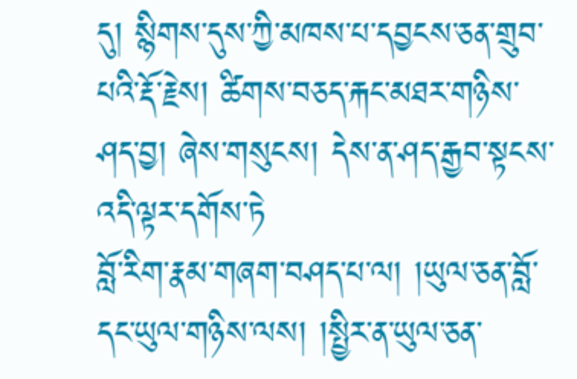དུ། སྙིགས་དུས་ཀྱི་མཁས་པ་དབྱངས་ཅན་གྲུབ་པའི་རྡོ་རྗེས། ཚིགས་བཅད་རྐང་མཐར་གཉིས་ཤད་བྱ། ཞེས་གསུངས། དེས་ན་ཤད་རྒྱབ་སྟངས་འདི་ལྟར་དགོས་ཏེ
བློ་རིག་རྣམ་གཞག་བཤད་པ་ལ། །ཡུལ་ཅན་བློ་དང་ཡུལ་གཉིས་ལས། །སྤྱིར་ན་ཡུལ་ཅན་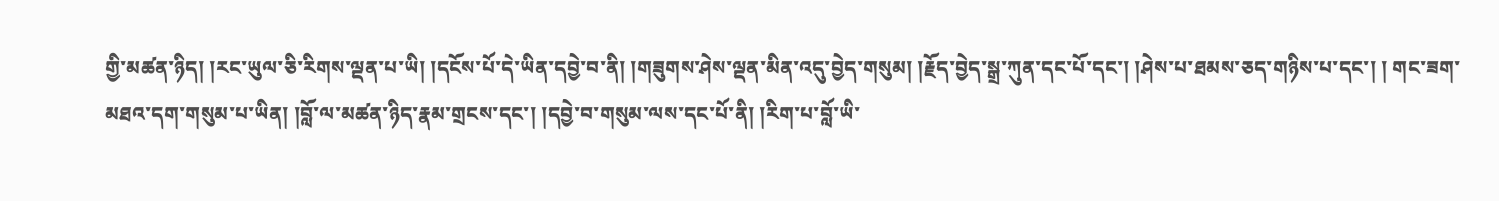གྱི་མཚན་ཉིད། །རང་ཡུལ་ཅི་རིགས་ལྡན་པ་ཡི། །དངོས་པོ་དེ་ཡིན་དབྱེ་བ་ནི། །གཟུགས་ཤེས་ལྡན་མིན་འདུ་བྱེད་གསུམ། །རྗོད་བྱེད་སྒྲ་ཀུན་དང་པོ་དང་། །ཤེས་པ་ཐམས་ཅད་གཉིས་པ་དང་། ། གང་ཟག་མཐའ་དག་གསུམ་པ་ཡིན། །བློ་ལ་མཚན་ཉིད་རྣམ་གྲངས་དང་། །དབྱེ་བ་གསུམ་ལས་དང་པོ་ནི། །རིག་པ་བློ་ཡི་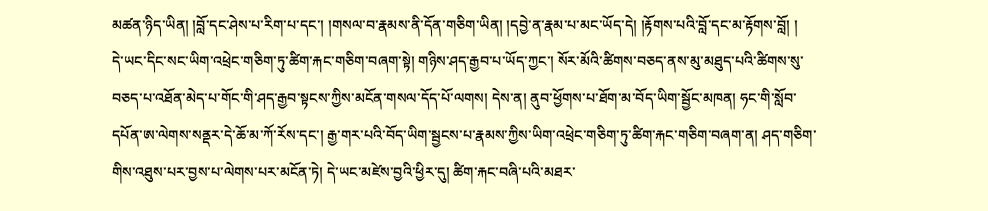མཚན་ཉིད་ཡིན། །བློ་དང་ཤེས་པ་རིག་པ་དང་། །གསལ་བ་རྣམས་ནི་དོན་གཅིག་ཡིན། །དབྱེ་ན་རྣམ་པ་མང་ཡོད་དེ། །རྟོགས་པའི་བློ་དང་མ་རྟོགས་བློ། །
དེ་ཡང་དིང་སང་ཡིག་འཕྲེང་གཅིག་ཏུ་ཚིག་རྐང་གཅིག་བཞག་སྟེ། གཉིས་ཤད་རྒྱབ་པ་ཡོད་ཀྱང་། སོར་མོའི་ཚིགས་བཅད་ནས་མུ་མཐུད་པའི་ཚིགས་སུ་བཅད་པ་འཐོན་མེད་པ་གོང་གི་ཤད་རྒྱབ་སྟངས་ཀྱིས་མངོན་གསལ་དོད་པོ་ལགས། དེས་ན། ནུབ་ཕྱོགས་པ་ཐོག་མ་བོད་ཡིག་སྦྱོང་མཁན། ཧང་གི་སློབ་དཔོན་ཨ་ལེགས་སནྡར་དེ་ཆོ་མ་ཀོ་རོས་དང་། རྒྱ་གར་པའི་བོད་ཡིག་སྦྱངས་པ་རྣམས་ཀྱིས་ཡིག་འཕྲེང་གཅིག་ཏུ་ཚིག་རྐང་གཅིག་བཞག་ན། ཤད་གཅིག་གིས་འཐུས་པར་བྱས་པ་ལེགས་པར་མངོན་ཏེ། དེ་ཡང་མཛེས་བྱའི་ཕྱིར་དུ། ཚིག་རྐང་བཞི་པའི་མཐར་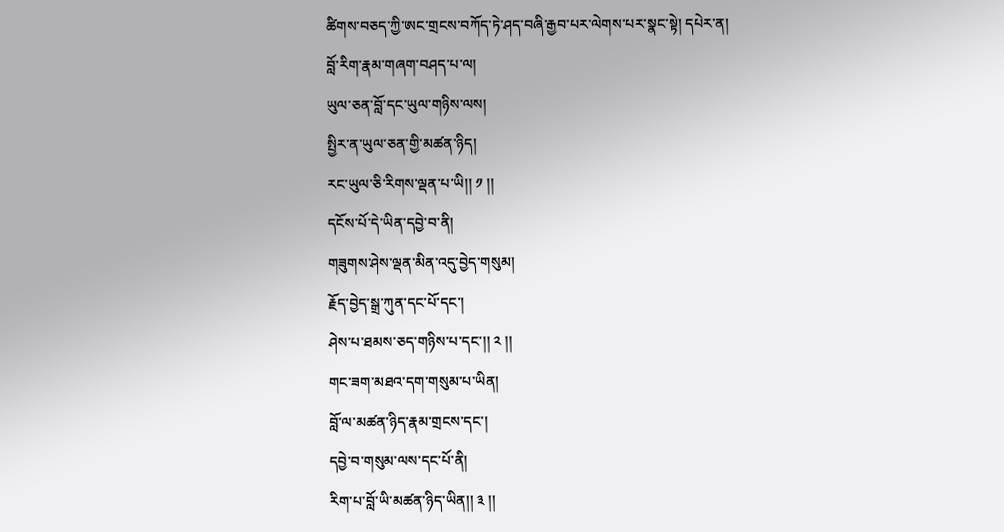ཚིགས་བཅད་ཀྱི་ཨང་གྲངས་བཀོད་ཏེ་ཤད་བཞི་རྒྱབ་པར་ལེགས་པར་སྣང་སྟེ། དཔེར་ན།
བློ་རིག་རྣམ་གཞག་བཤད་པ་ལ།
ཡུལ་ཅན་བློ་དང་ཡུལ་གཉིས་ལས།
སྤྱིར་ན་ཡུལ་ཅན་གྱི་མཚན་ཉིད།
རང་ཡུལ་ཅི་རིགས་ལྡན་པ་ཡི།། ༡ །།
དངོས་པོ་དེ་ཡིན་དབྱེ་བ་ནི།
གཟུགས་ཤེས་ལྡན་མིན་འདུ་བྱེད་གསུམ།
རྗོད་བྱེད་སྒྲ་ཀུན་དང་པོ་དང་།
ཤེས་པ་ཐམས་ཅད་གཉིས་པ་དང་།། ༢ །།
གང་ཟག་མཐའ་དག་གསུམ་པ་ཡིན།
བློ་ལ་མཚན་ཉིད་རྣམ་གྲངས་དང་།
དབྱེ་བ་གསུམ་ལས་དང་པོ་ནི།
རིག་པ་བློ་ཡི་མཚན་ཉིད་ཡིན།། ༣ །།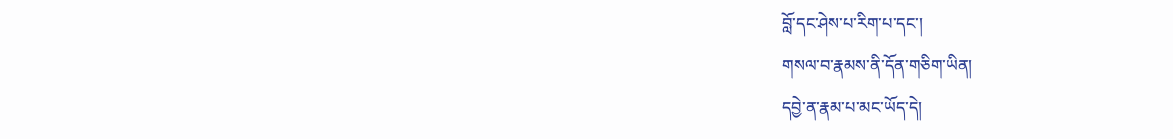བློ་དང་ཤེས་པ་རིག་པ་དང་།
གསལ་བ་རྣམས་ནི་དོན་གཅིག་ཡིན།
དབྱེ་ན་རྣམ་པ་མང་ཡོད་དེ།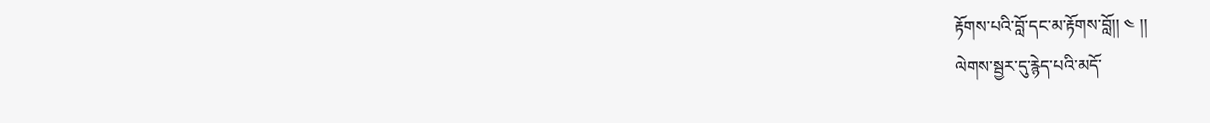རྟོགས་པའི་བློ་དང་མ་རྟོགས་བློ།། ༤ །།
ལེགས་སྦྱར་དུ་རྙེད་པའི་མདོ་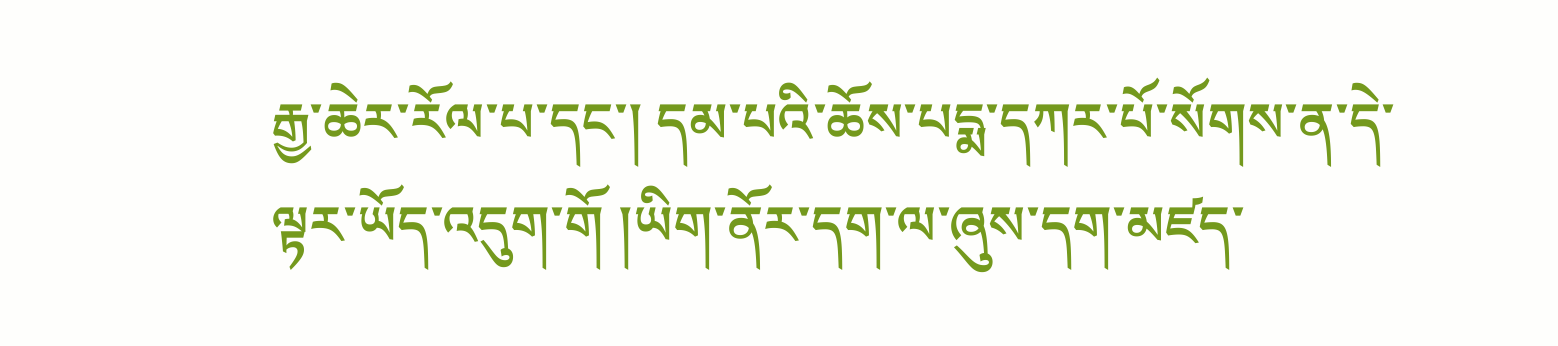རྒྱ་ཆེར་རོལ་པ་དང་། དམ་པའི་ཆོས་པདྨ་དཀར་པོ་སོགས་ན་དེ་ལྟར་ཡོད་འདུག་གོ །ཡིག་ནོར་དག་ལ་ཞུས་དག་མཛད་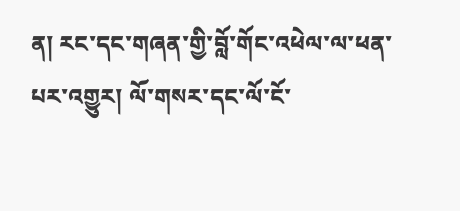ན། རང་དང་གཞན་གྱི་བློ་གོང་འཕེལ་ལ་ཕན་པར་འགྱུར། ལོ་གསར་དང་ལོ་ངོ་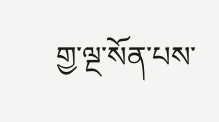གྱ་ལྔ་སོན་པས་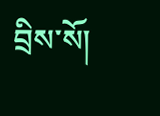བྲིས་སོ།